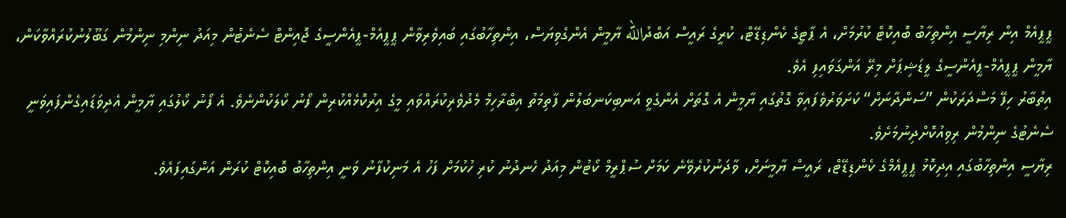ޕީޕީއެމް އިން ރިޔާސީ އިންތިހާބު ބޮއިކޮޓް ކުރުމަށް، އެ ޕާޓީގެ ކެންޑިޑޭޓް، ކުރީގެ ރައީސް އަބްދުالله ޔާމީން އެންގެވިޔަސް، އިންތިހާބުގައި ބައިވެރިވާން ޕީޕީއެމް-ޕީއެންސީގެ ޖޮއިންޓް ސެނެޓުން މިއަދު ނިންމި ނިންމުން ގަބޫލުނުކުރައްވާކަން، ޔާމީން ޕީޕީއެމް-ޕީއެންސީގެ ލީޑަޝިޕަށް މިރޭ އަންގަވައިފި އެވެ.
އިތުބާރު ހިފޭ މަސްދަރަކުން ”ސަންދާނަށް“ ކަށަވަރުވެފައިވާ ގޮތުގައި ޔާމީން އެ ގޮތަށް އެންގެވީ އަނބިކަނބަލުން ފާތިމަތު އިބްރާހިމް މެދުވެރިކުރައްވައި މީގެ އިރުކޮޅެއްކުރިން ފޯނު ކޯލަކުންނެވެ. އެ ފޯނު ކޯލުގައި ޔާމީން އެދިވަޑައިގެންފައިވަނީ ސެނެޓުގެ ނިންމުން ރިވިއުކޮށްދިނުމަށެވެ.
ރިޔާސީ އިންތިހާބުގައި އިދިކޮޅު ޕީޕީއެމްގެ ކެންޑިޑޭޓް، ރައީސް ޔާމީނަށް، ވާދަނުކުރެވޭނެ ކަމަށް ސުޕްރީމް ކޯޓުން މިއަދު ހެނދުނު ކުރި ހުކުމަށް ފަހު އެ މަނިކުފާނު ވަނީ އިންތިހާބު ބޮއިކޮޓް ކުރަން އަންގައިފައެވެ.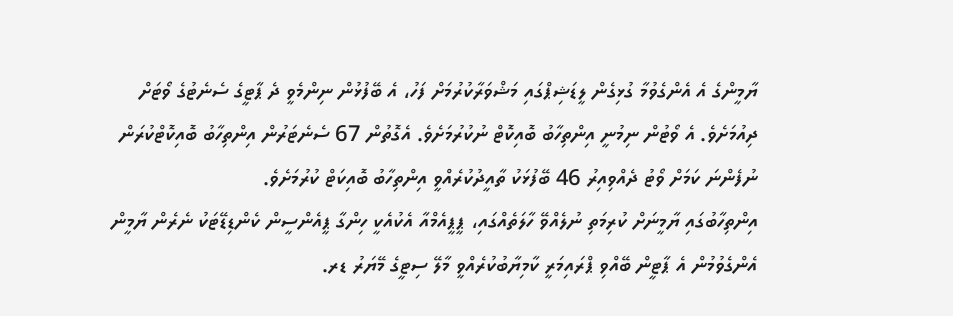ޔާމީންގެ އެ އެންގެވުމާ ގުޅިގެން ލީޑަޝިޕްގައި މަޝްވަރާކުރުމަށް ފަހު، އެ ބޭފުޅުން ނިންމެވީ ދެ ޕާޓީގެ ސެނެޓުގެ ވޯޓަށް ދިއުމަށެވެ. އެ ވޯޓުން ނިމުނީ އިންތިހާބު ބޮއިކޮޓް ނުކުރުމަށެވެ. އެގޮތުން 67 ސެނެޓަރުން އިންތިހާބު ބޮއިކޮޓްކުރަން ނުފެންނަ ކަމަށް ވޯޓު ދެއްވިއިރު 46 ބޭފުޅަކު ތާއީދުކުރެއްވީ އިންތިހާބު ބޮއިކަޓް ކުރުމަށެވެ.
އިންތިހާބުގައި ޔާމީނަށް ކުރިމަތި ނުލެއްވޭ ހާލަތެއްގައި، ޕީޕީއެމްއާ އެކުއެކީ ހިންގާ ޕީއެންސީން ކެންޑިޑޭޓަކު ނެރެން ޔާމީން އެންގެވުމުން އެ ޕާޓީން ބޭއްވި ޕްރައިމަރީ ކާމިޔާބުކުރެއްވީ މާލޭ ސިޓީގެ މޭޔަރު ޑރ.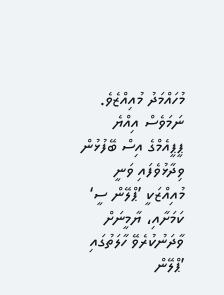މުހައްމަދު މުއިއްޒެވެ. ނަމަވެސް އިއްޔެ ޕީޕީއެމްގެ އިސް ބޭފުޅުން ވިދާޅުވެފައި ވަނީ މުއިއްޒަކީ ’ޕްލޭން ސީ‘ ކަމަށާއި، ޔާމީނަށް ވާދަނުކުރެވޭ ހާލަތުގައި ’ޕްލޭން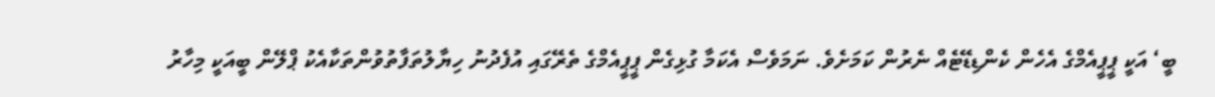ބީ‘ އަކީ ޕީޕީއެމްގެ އެހެން ކެންޑިޑޭޓެއް ނެރުން ކަމަށެވެ. ނަމަވެސް އެކަމާ ގުޅިގެން ޕީޕީއެމްގެ ތެރޭގައި އުފެދުނު ހިޔާލުތަފާތުވުންތަކާއެކު ޕްލޭން ބީއަކީ މިހާރު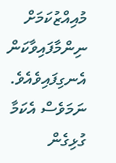މުއިއްޒުކަމަށް ނިންމާފައިވާކަން އެނގިފައިވެއެވެ. ނަމަވެސް އެކަމާ ގުޅިގެން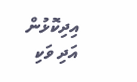އިދިކޮޅުން އަދި ވަކި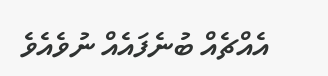އެއްޗެއް ބުނެފައެއް ނުވެއެވެ